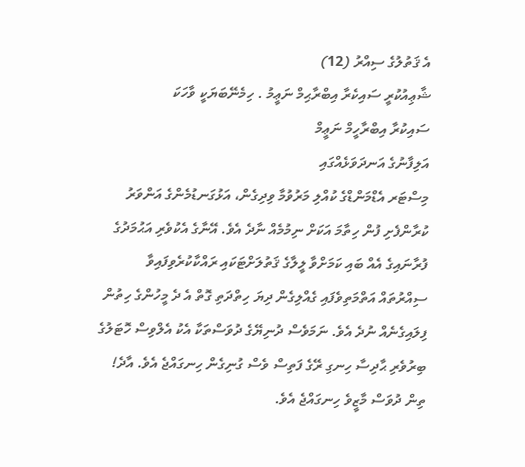އެ ޤަތުލުގެ ސިއްރު (12)
ޝާޢިއުކުރީ ސައިކެރާ އިބްރާޙިމް ނަޢީމު . ހިމެނޭބަޔަކީ ވާހަކަ
ސައިކުރާ އިބްރާހީމް ނަޢީމް
އަލިފާނުގެ އަނދަވަޅެއްގައި
މިސްޓަރ އެޑްމަންޑްގެ ކުއްލި މަރުވުމާ ވިދިގެން، އަޅުގަނޑުމެންގެ އަންވަރު ކުރާންފެށި ފުން ހިތާމަ އަކަށް ނިމުމެއް ނާދެ އެވެ. އޭނާގެ އެކުވެރި އަޙުމަދުގެ ފުރާނައިގެ އެއް ބައި ކަމަށްވާ ލީލާގެ ޤަތުލަށްޓަކައި ރައްކާކުރެވިފައިވާ ސިއްރުތައް އަތްމަތިވެފައި ގެއްލިގެން ދިޔަ ހިތްދަތި ގޮތް އެ ދެ މީހުންގެ ހިތުން ފިލައިގެނެއް ނުދެ އެވެ. ނަމަވެސް ދުނިޔޭގެ ދުވަސްތަކާ އެކު އެލްވިސް ހޮޓަލުގެ ބިރުވެރި ޙާދިސާ ހިނގި ރޭގެ ފަތިސް ވެސް ގުނިގެން ހިނގައްޖެ އެވެ. އާދެ! ތިން ދުވަސް މާޒީވެ ހިނގައްޖެ އެވެ.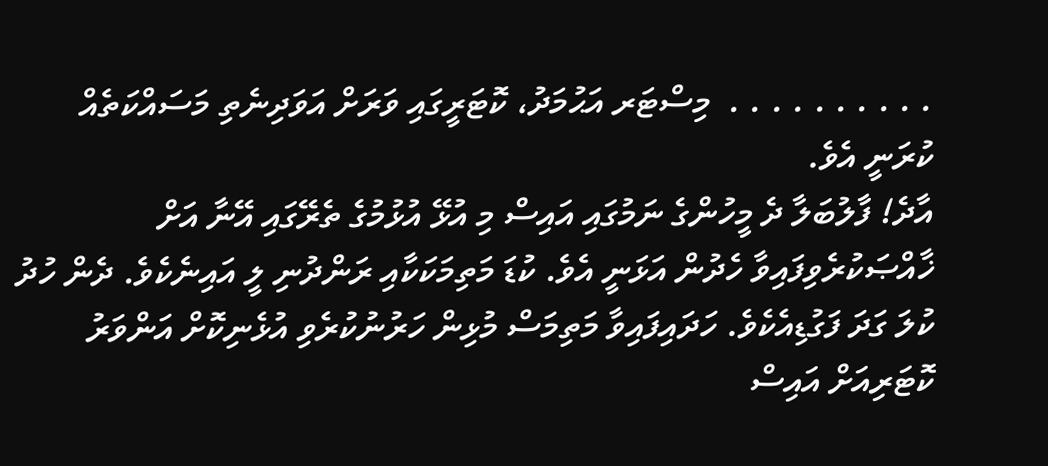. . . . . . . . . .  މިސްޓަރ އަޙުމަދު، ކޮޓަރީގައި ވަރަށް އަވަދިނެތި މަސައްކަތެއް ކުރަނީ އެވެ.
އާދެ! ފާލުބަލާ ދެ މީހުންގެ ނަމުގައި އައިސް މި އުޅޭ އުޅުމުގެ ތެރޭގައި އޭނާ އަށް ޚާއްޞަކުރެވިފައިވާ ހެދުން އަޅަނީ އެވެ. ކުޑަ މަތިމަކަކާއި ރަންދުނި ލީ އައިނެކެވެ. ދެން ހުދު ކުލަ ގަދަ ފަގުޑިއެކެވެ. ހަދައިފައިވާ މަތިމަސް މުޅިން ހަރުނުކުރެވި އުޅެނިކޮށް އަންވަރު ކޮޓަރިއަށް އައިސް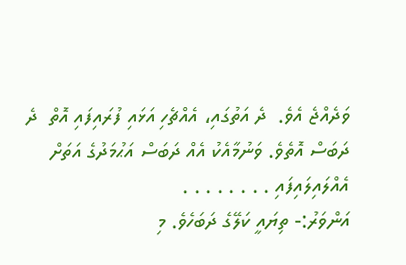ވަދެއްޖެ އެވެ.  ދެ އަތުގައި، އެއްޗެހި އަޅައި ފުރައިފައި އޮތް  ދެ ދަބަސް އޮތެވެ. ވަނުމާއެކު އެއް ދަބަސް އަޙުމަދުގެ އަތަށް އެއްލައިލައިފައި . . . . . . . .
އަންވަރު:- ތިޔައީ ކަލޭގެ ދަބަހެވެ. މި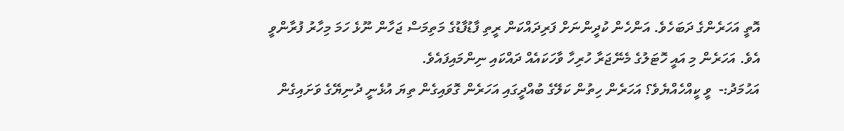އޮތީ އަހަރެންގެ ދަބަހެވެ. އަންހެން ކުދީންނަށް ފަރިދައްކަން ރީތި ފާޑުފާޑުގެ މަތިމަސް ޖަހާން ނޫޅެ ހަމަ މިހާރު ފުރާންވީ އެވެ. އަހަރެން މި އައީ ހޮޓަލުގެ މެނޭޖަރާ ހުރިހާ ވާހަކައެއް ދައްކައި ނިންމައިފައެވެ.
އަޙުމަދު:-  ވީ ކީއްހެއްޔެވެ؟ އަހަރެން ހިތުން ކަލޭގެ ބުއްދީގައި އަހަރެން ގޮވައިގެން ތިޔަ އުޅެނީ ދުނިޔޭގެ ވަށައިގެން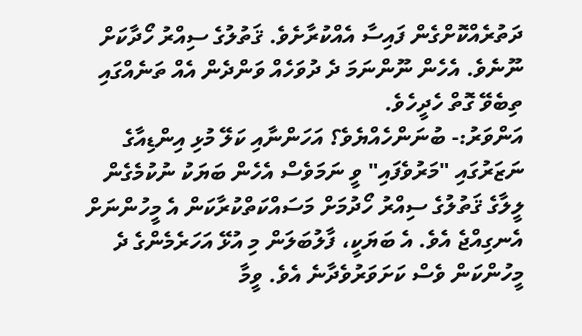ދަތުރެއްކޮށްގެން ފައިސާ އެއްކުރާށެވެ. ޤަތުލުގެ ސިއްރު ހޯދާކަށް ނޫނެވެ. އެހެން ނޫންނަމަ ދެ ދުވަހެއް ވަންދެން އެއް ތަނެއްގައި ތިބެވޭ ގޮތް ހެދީހެވެ.
އަންވަރު:- ބުނަންހެއްޔެވެ؟ އަހަންނާއި ކަލޭ މުޅި އިންޑިއާގެ ނަޒަރުގައި "މަރުވެފައި" ވީ ނަމަވެސް އެހެން ބަޔަކު ނުކުމެގެން ލީލާގެ ޤަތުލުގެ ސިއްރު ހޯދުމަށް މަސައްކަތްކުރާކަން އެ މީހުންނަށް އެނގިއްޖެ އެވެ. އެ ބަޔަކީ، ފާލުބަލަން މި އުޅޭ އަހަރެމެންގެ ދެ މީހުންކަން ވެސް ކަށަވަރުވެދާނެ އެވެ. ވީމާ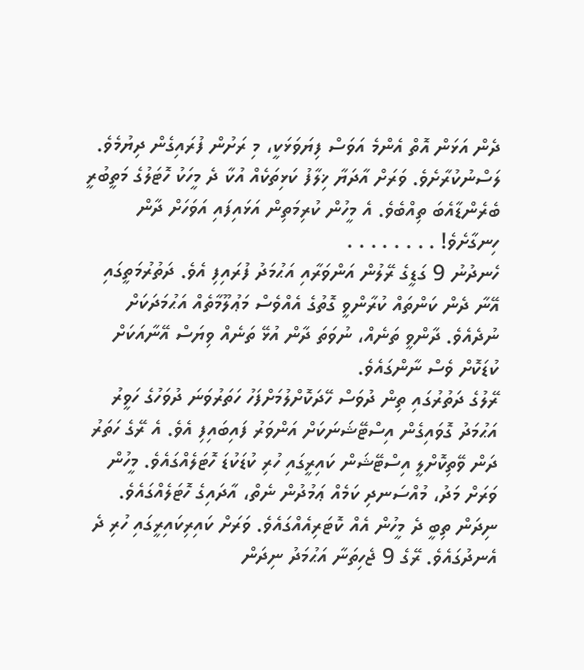ދެން އަޅަން އޮތް އެންމެ އަވަސް ފިޔަވަޅަކީ، މި ރަށުން ފުރައިގެން ދިޔުމެވެ. ލަސްނުކުރާށެވެ. ވަރަށް އާދަޔާ ޚިލާފު ކަޅިތަކެއް އުކާ ދެ މީހަކު ހޮޓަލުގެ މަތީބުރީ ބެރެންޑާއެބަ ތިއްބެވެ. އެ މީހުން ކުރިމަތިން އަޅައިފައި އަވަހަށް ދާން ހިނގާށެވެ! . . . . . . . .
ހެނދުނު 9 ގަޑީގެ ރޭލުން އަންވަރާއި އަޙުމަދު ފުރައިފި އެވެ. ދަތުރުމަތީގައި އޭނާ ދެން ކަންތައް ކުރާންވީ ގޮތުގެ އެއްވެސް މަޢުލޫމާތެއް އަޙުމަދަކަށް ނުދެއެވެ. ދާންވީ ތަނެއް، ނުވަތަ ދާން އުޅޭ ތަނެއް ވިޔަސް އޭނާއަކަށް ކުޑަކޮށް ވެސް ނާންގައެވެ.
ރޭލުގެ ދަތުރުގައި ތިން ދުވަސް ހޭދަކޮށްލުމަށްފަހު ހަތަރުވަނަ ދުވަހުގެ ހަވީރު އަޙުމަދު ގޮވައިގެން އިސްޓޭޝަނަކަށް އަންވަރު ފައިބައިފި އެވެ. އެ ރޭގެ ހަތަރު ދަން ވޭތިކޮށްލީ އިސްޓޭޝަން ކައިރީގައި ހުރި ކުޑަކުޑަ ހޮޓަލެއްގައެވެ. މީހުން ވަރަށް މަދު، މުއްސަނދި ކަމެއް ޢަމުދުން ނެތް، އާދައިގެ ހޮޓަލެއްގައެވެ. ނިދަން ތިބީ ދެ މީހުން އެއް ކޮޓަރިއެއްގައެވެ. ވަރަށް ކައިރިކައިރީގައި ހުރި ދެ އެނދުގައެވެ. ރޭގެ 9 ޖެހިތަނާ އަޙުމަދު ނިދަން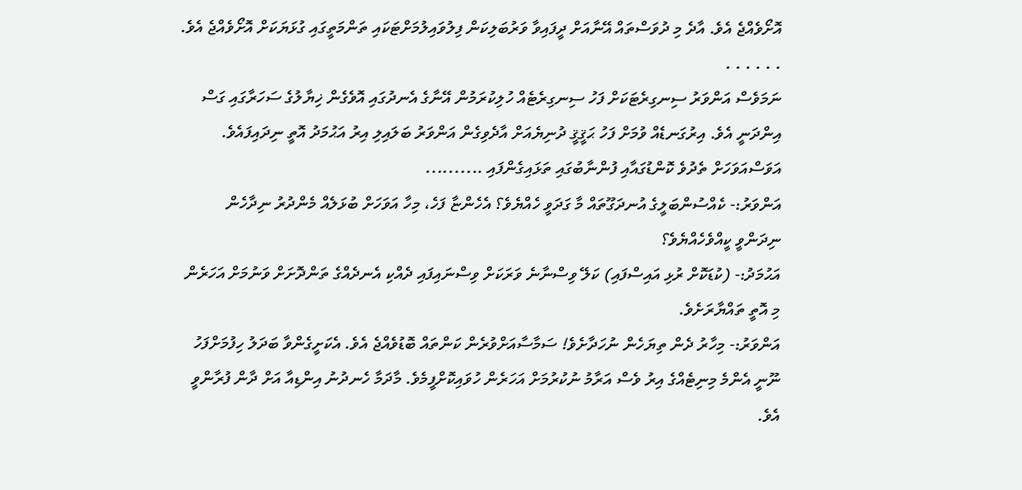އޮށޯވެއްޖެ އެވެ. އާދެ މި ދުވަސްތައް އޭނާއަށް ދީފައިވާ ވަރުބަލިކަން ފިލުވައިލުމަށްޓަކައި ތަންމަތީގައި ގުޅަޔަކަށް އޮށޯވެއްޖެ އެވެ. . . . . . .
ނަމަވެސް އަންވަރު ސިނގިރެޓަކަށް ފަހު ސިނގިރެޓެއް ހުލިކުރަމުން އޭނާގެ އެނދުގައި އޮވެގެން ޚިޔާލުގެ ސަހަރާގައި ގަސް އިންދަނީ އެވެ. އިރުގަނޑެއް ވުމަށް ފަހު ޙަޤީޤީ ދުނިޔެއަށް އާދެވިގެން އަންވަރު ބަލައިލި އިރު އަޙުމަދު އޮތީ ނިދައިފައެވެ. އަވަސްއަވަހަށް ތެދުވެ ކޮންޑުގައާއި ފުންނާބުގައި ތަޅައިގެންފައި ..........
އަންވަރު:- ކެއްސުންބަލީގެ އުނދަގޫތައް މާ ގަދަވީ ހެއްޔެވެ؟ އެހެންޏާ ފަހެ، މިހާ އަވަހަށް ބުޅަލެއް މެންދުރު ނިދާހެން ނިދަންވީ ކީއްވެހެއްޔެވެ؟
އަޙުމަދު:- (ކުޑަކޮށް ރުޅި އައިސްފައި) ކަލޭ ވިސްނާނެ ވަރަކަށް ވިސްނައިފައި ދެއްކި އެނދެއްގެ ތަންދޮށަށް ވަނުމަށް އަހަރެން މި އޮތީ ތައްޔާރަށެވެ.
އަންވަރު:- މިހާރު ދެން ތިޔަހެން ނުހަދާށެވެ! ސަމާސާއަށްވުރެން ކަންތައް ބޮޑުވެއްޖެ އެވެ. އެކަށީގެންވާ ބަދަލު ހިފުމަށްފަހު ނޫނީ އެންމެ މިނިޓެއްގެ އިރު ވެސް އަރާމު ނުކުރުމަށް އަހަރެން ހުވައިކޮށްފީމެވެ. މާދަމާ ހެނދުނު އިންޑިއާ އަށް ދާން ފުރާންވީ އެވެ.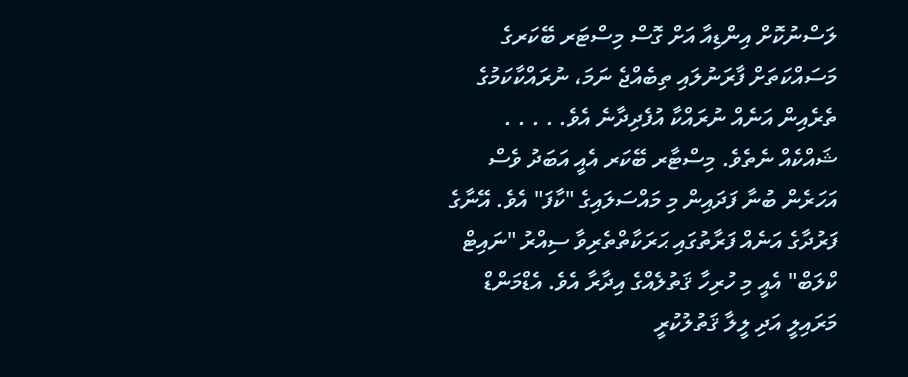ލަސްނުކޮށް އިންޑިއާ އަށް ގޮސް މިސްޓަރ ބޭކަރގެ މަސައްކަތަށް ފާރަނުލައި ތިބެއްޖެ ނަމަ، ނުރައްކާކަމުގެ ތެރެއިން އަނެއް ނުރައްކާ އުފެދިދާނެ އެވެ. . . . .  ޝައްކެއް ނެތެވެ. މިސްޓާރ ބޭކަރ އެއީ އަބަދު ވެސް އަހަރެން ބުނާ ފަދައިން މި މައްސަލައިގެ "ކާފަ" އެވެ. އޭނާގެ ފަރުދާގެ އަނެއް ފަރާތުގައި ޙަރަކާތްތެރިވާ ސިއްރު "ނައިޓް ކްލަބް" އެއީ މި ހުރިހާ ޤަތުލެއްގެ އިދާރާ އެވެ. އެޑްމަންޑް މަރައިލީ އަދި ލީލާ ޤަތުލުކުރީ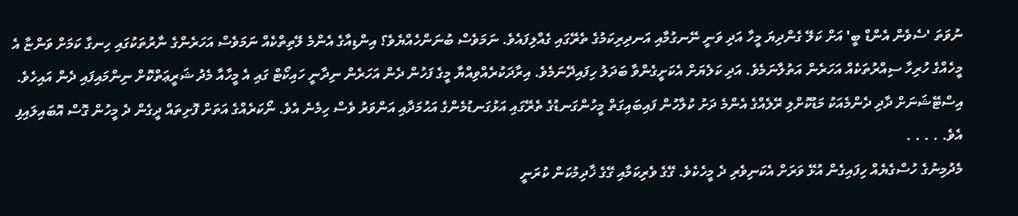ނުވަތަ 'ސެވެން އެންޑް ބީ' އަށް ކަލޭ ގެންދިޔަ މީހާ އަދި ވަނީ ނޭނގުމާއި އަނދިރިކަމުގެ ތެރޭގައި ގެއްލިފައެވެ. ނަމަވެސް ބުނަންހެއްޔެވެ؟ އިންޑިއާގެ އެންމެ ލޭތިތްކެއް ނަމަވެސް އަހަރެންގެ ނާރުތަކުގައި ހިނގާ ކަމަށް ވަންޏާ އެ މީހެއްގެ ހުރިހާ ސިއްރުތަކެއް އަހަރެން އަތުލާނަމެވެ. އަދި ކަލެޔަށް އެކަށީގެންވާ ބަދަލު ހިފައިދޭނަމެވެ. އިރާދަކުރެއްވިއްޔާ މީގެ ފަހުން ދެން އަހަރެން ނިދާނީ ހައިކޯޓް ގައި އެ މީހާއާ މެދު ޝަރީޢަތްކޮށް ނިންމައިފައި ދެން އައިހެވެ.
އިސްޓޭޝަނަށް ދާދި ދެންމެއަކު މަޑުކޮށްލި ރޭލެއްގެ އެންމެ ދަށު ކުލާހުން ފައިބައިގަތް މީހުންގަނޑުގެ ތެރޭގައި އަޅުގަނޑުމެންގެ އަޙުމަދާއި އަންވަރު ވެސް ހިމެނެ އެވެ. ނޯކަރެއްގެ އަތަށް ފޮށިތައް ދީގެން ދެ މީހުން ގޮސް އޮބައިލައިފި އެވެ. . . . .
މެދުމިނުގެ ހުސްގެޔެއް ހިފައިގެން އުޅޭ ވަރަށް އެކަނިވެރި ދެ މީހެކެވެ. ގޭގެ ވެރިކަމާއި ގޭގެ ޚާދިމުކަން ކުރަނީ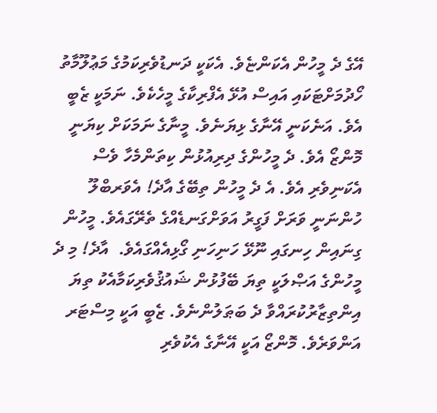އޭގެ ދެ މީހުން އެކަންޏެވެ. އެކަކީ ދަނޑުވެރިކަމުގެ މަޢުލޫމާތު ހޯދުމަށްޓަކައި އައިސް އުޅޭ އެފްރިކާގެ މީހެކެވެ. ނަމަކީ ޒެބީ އެވެ. އަނެކަނީ އޭނާގެ ޅިޔަނެވެ. މީނާގެ ނަމަކަށް ކިޔަނީ މޮންޒޯ އެވެ. ދެ މީހުންގެ ދިރިއުޅުން ކިތަންމެހާ ވެސް އެކަނިވެރި އެވެ. އެ ދެ މީހުން ތިބޭގެ އާދެ! އެވަރބްލޫ ހުންނަނީ ވަރަށް ފަގީރު އަވަށްގަނޑެއްގެ ތެރޭގައެވެ. މީހުން ގިނައިން ހިނގައި ނޫޅޭ ހަނިހަނި ގޯޅިއެއްގައެވެ.  އާދެ! މި ދެ މީހުންގެ އަޞްލަކީ ތިޔަ ބޭފުޅުން ޝައުޤުވެރިކަމާއެކު ތިޔަ އިންތިޒާރުކުރައްވާ ދެ ބަޠަލުންނެވެ. ޒެބީ އަކީ މިސްޓަރ އަންވަރެވެ. މޮންޒޯ އަކީ އޭނާގެ އެކުވެރި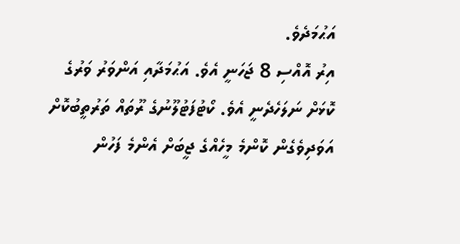އަޙުމަދެވެ.
އިރު އޮއްސި 8 ޖަހަނީ އެވެ. އަޙުމަދާއި އަންވަރު ވަރުގެ ކޮޅަށް ނަލަހެދެނީ އެވެ. ކޯޓުފަޓުލޫނުގެ ރޫތައް ތަރުތީބުކޮށް އަވަދިވެގެން ކޮންމެ މީހެއްގެ ޖީބަށް އެންމެ ފަހުން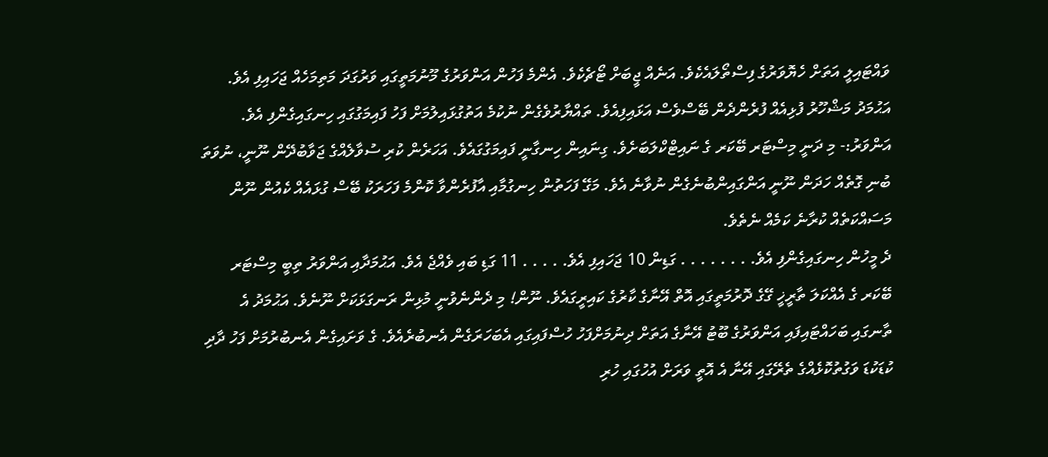ވައްޓައިލީ އަތަށް ހެޔޮވަރުގެ ފިސްތޯލައެކެވެ. އަނެއް ޖީބަށް ޓޯޗެކެވެ. އެންމެ ފަހުން އަންވަރުގެ މޫނުމަތީގައި ވަރުގަދަ މަތިމަހެއް ޖަހައިފި އެވެ. އަޙުމަދު މަޝްހޫރު ފުޅިއެއް ފުރެންދެން ބޭސްވެސް އަޅައިފިއެވެ. ތައްޔާރުވެގެން ނުކުމެ އަތުގުޅައިލުމަށް ފަހު ފައިމަގުގައި ހިނގައިގެންފި އެވެ.
އަންވަރު:- މި ދަނީ މިސްޓަރ ބޭކަރ ގެ ނައިޓްކްލަބަށެވެ. ގިނައިން ހިނގާނީ ފައިމަގުގައެވެ. އަހަރެން ކުރި ސުވާލެއްގެ ޖަވާބުދޭން ނޫނީ، ނުވަތަ ބުނި ގޮތެއް ހަދަން ނޫނީ އަންގައިންބުނެގެން ނުވާނެ އެވެ. މަގޭ ފަހަތުން ހިނގުމާއި އާފުރެންވާ ކޮންމެ ފަހަރަކު ބޭސް ގުޅައެއް ކެއުން ނޫން މަސައްކަތެއް ކުރާނެ ކަމެއް ނެތެވެ.
ދެ މީހުން ހިނގައިގެންފި އެވެ. . . . . . . . ގަޑިން 10 ޖަހައިފި އެވެ. . . . . 11 ގަޑި ބައި ވެއްޖެ އެވެ. އަޙުމަދާއި އަންވަރު ތިބީ މިސްޓަރ ބޭކަރ ގެ އެއްކަލަ ތާރީޚީ ގޭގެ ދޮރުމަތީގައި އޮތް އޭނާގެ ކާރުގެ ކައިރީގައެވެ. ނޫން! މި ދެންނެވުނީ މުޅިން ރަނގަޅަކަށް ނޫނެވެ. އަޙުމަދު އެ ތާނގައި ބަހައްޓައިފައި އަންވަރުގެ ބޫޓު އޭނާގެ އަތަށް ދިނުމަށްފަހު ހުސްފައިގައި އެބަހަރަގެން އެނބުރެއެވެ. ގެ ވަށައިގެން އެނބުރުމަށް ފަހު ދާދި ކުޑަކުޑަ ވަގުތުކޮޅެއްގެ ތެރޭގައި އޭނާ އެ އޮތީ ވަރަށް އުހުގައި ހުރި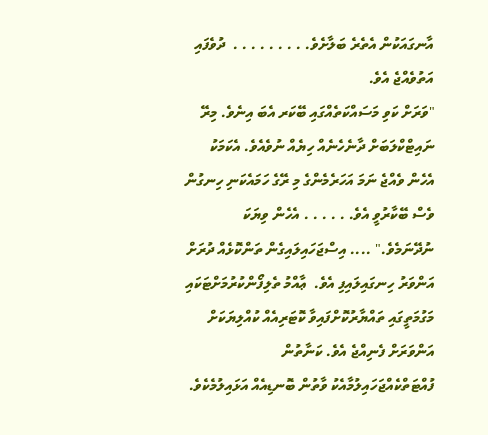އާނގައަކުން އެތެރެ ބަލާށެވެ. . . . . . . . .  ދުވެފައި އަތުވެއްޖެ އެވެ.
"ވަރަށް ކަވި މަސައްކަތެއްގައި ބޭކަރ އެބަ އިނެވެ. މިރޭ ނައިޓްކްލަބަށް ދާނެހެނެއް ހިޔެއް ނުވެއެވެ. އެކަމަކު އެހެން ވެއްޖެ ނަމަ އަހަރެމެންގެ މި ރޭގެ ހަމައެކަނި ހިނގުން ވެސް ބޭކާރުވީ އެވެ. . . . . . އެހެން ވިޔަކަ ނުދޭނަމެވެ." .... އިސްޖަހައިލައިގެން ތަންކޮޅެއް ދުރަށް އަންވަރު ހިނގައިލައިފި އެވެ.  ޢާއްމު ތެލިފޯންކުރުމަށްޓަކައި މަގުމަތީގައި ތައްޔާރުކޮށްފައިވާ ކޮޓަރިއެއް ކުއްލިޔަކަށް އަންވަރަށް ފެނިއްޖެ އެވެ. ކަނާތުން ފުއްޓަތްކެއްޖަހައިލުމާއެކު ވާތުން ބޮނޑިއެއް އަޅައިލުމެކެވެ.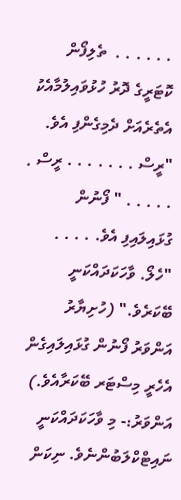. . . . . .  ތެލިފޯން ކޮޓަރީގެ ދޮރު ހުޅުވައިލުމާއެކު އެތެރެއަށް ދެމިގެންފި އެވެ.
"ރީސް . . . . . . . ރީސް . . . . . . " ފޯނުން ގުޅައިލައިފި އެވެ. . . . .
"ހެލޯ. ވާހަކަދައްކަނީ ބޭކަރެވެ." (ހުށިޔާރު އަންވަރު ފޯނުން ގުޅައިލައިގެން އެހެރީ މިސްޓަރ ބޭކަރާއެވެ.)
އަންވަރު:- މި ވާހަކަދައްކަނީ ނައިޓްކްލަބުންނެވެ. ނިކަން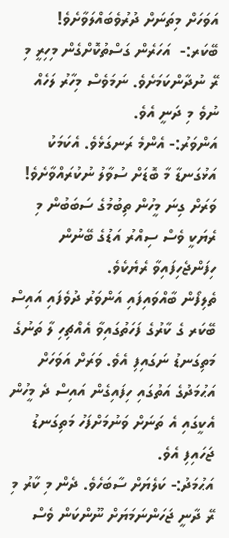އަވަހަށް މިތަނަށް ދުރުވެބައްލަވާށެވެ!
ބޭކަރ:-  އަހަރެން ގަސްތުކޮށްގެން މިހިރީ މި ރޭ ނުދާންކަމަށެވެ. ނަމަވެސް މިހާރު ލަހެއް ނުވެ މި ދަނީ އެވެ.
އަންވަރު:- އެންމެ ރަނގަޅެވެ. އެކަމަކު އަޅުގަނޑާ މާ ބޮޑަށް ސުވާލު ނުކުރައްވާށެވެ! ވަރަށް ގިނަ މީހުން ތިބުމުގެ ސަބަބުން މި ރެޔަކީ ވެސް ސިއްރު އަޑުގެ ބޭނުން ހިފަންޖެހިފައިވާ ރެޔެކެވެ.
ތެލިފޯން ބާއްވައިފައި އަންވަރު ދުވެފައި އައިސް ބޭކަރ ގެ ކާރުގެ ފަހަތުގައިވާ އެއްޗިހި ލާ ތަނުގެ މަތިގަނޑު ނަގައިފި އެވެ. ވަރަށް އަވަހަށް އަޙުމަދުގެ އަތުގައި ހިފައިގެން އައިސް ދެ މީހުން އެކީގައި އެ ތަނަށް ވަނުމަށްފަހު މަތިގަނޑު ޖަހައިފި އެވެ.
އަޙުމަދު:- ކަލެޔަށް ސާބަހެވެ. ދެން މި ކާރު މި ރޭ ދާނީ ޖަހަންނަމަޔަށް ނޫންކަން ވެސް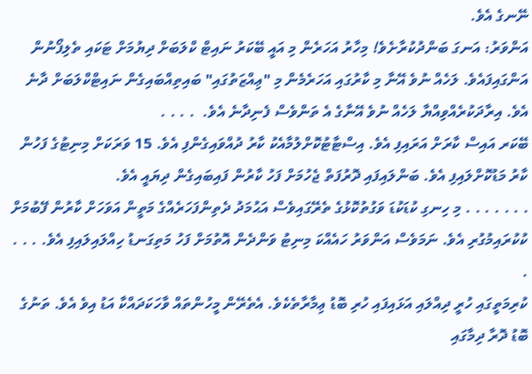ނޭނގެ އެވެ.
އަންވަރު: އަނގަ ބަންދުކުރާށެވެ! މިހާރު އަހަރެން މި އައީ ބޭކަރު ނައިޓް ކްލަބަށް ދިޔުމަށް ޓަކައި ތެލިފޯނުން އަންގައިފައެވެ. ލަހެއް ނުވެ އޭނާ މި ކާރުގައި އަހަރެމެން މި "ޢިއްޒަތުގައި" ބައިތިއްބައިގެން ނައިޓްކްލަބަށް ދާނެ އެވެ. އިރާދަކުރެއްވިއްޔާ ލަހެއް ނުވެ އޭނާގެ އެ ތަންވެސް ފެނިދާނެ އެވެ.  . . . .
ބޭކަރ އައިސް ކާރަށް އަރައިފި އެވެ. އިސްޓާޓުކޮށްލުމާއެކު ކާރު ދުއްވައިގެންފި އެވެ. 15 ވަރަކަށް މިނިޓުގެ ފަހުން ކާރު މަޑުކޮށްލައިފި އެވެ. ބަންލައިފައި ދޮރުފަތް ޖެހުމަށް ފަހު ކާރުން ފައިބައިގެން ދިޔައީ އެވެ.
. . . . . . . މި ހިނގި ކުޑަކުޑަ ވަގުތުކޮޅުގެ ތެރޭގައިވެސް އަޙުމަދު ދެތިންފަހަރެއްގެ މަތީން އަވަހަށް ކާރުން ފޭބުމަށް ކުކުރައިމުގުރި އެވެ. ނަމަވެސް އަންވަރު ހައެއްކަ މިނިޓު ވަންދެން އޮތުމަށް ފަހު މަތިގަނޑު ހިއްލައިލައިފި އެވެ. . . . .
ކުރިމަތީގައި ހުރީ ދިއްލައި އަޅައިފައި ހުރި ބޮޑު ޢިމާރާތެކެވެ. އެތެރޭން މީހުންތައް ވާހަކަދައްކާ އަޑު އިވެ އެވެ. ތަނުގެ ބޮޑު ދޮރާ ދިމާގައި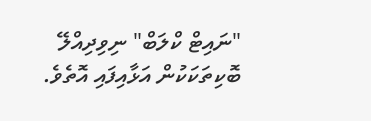"ނައިޓް ކްލަބް" ނިވިދިއްލޭ ބޮކިތަކަކުން އަޅާއިފައި އޮތެވެ.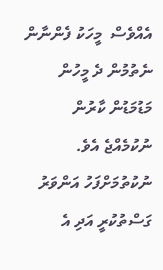އެއްވެސް  މީހަކު ފެންނާން ނެތުމުން ދެ މީހުން މަޑުމަޑުން ކާރުން ނުކުމެއްޖެ އެވެ. ނުކުތުމަށްފަހު އަންވަރު ގަސްތުކުރީ އަދި އެ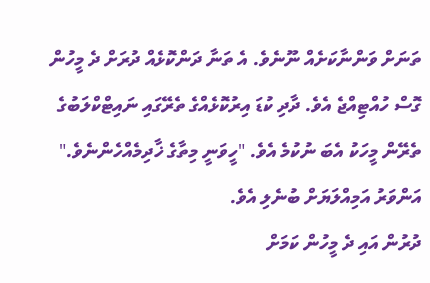ތަނަށް ވަންނާކަށެއް ނޫނެވެ. އެ ތަނާ ދަންކޮޅެއް ދުރަށް ދެ މީހުން ގޮސް ހުއްޓިއްޖެ އެވެ. ދާދި ކުޑަ އިރުކޮޅެއްގެ ތެރޭގައި ނައިޓްކްލަބުގެ ތެރޭން މީހަކު އެބަ ނުކުމެ އެވެ. "ހީވަނީ މިތާގެ ޚާދިމެއްހެންނެވެ." އަންވަރު އަމިއްލަޔަށް ބުނެލި އެވެ.
ދުރުން އައި ދެ މީހުން ކަމަށް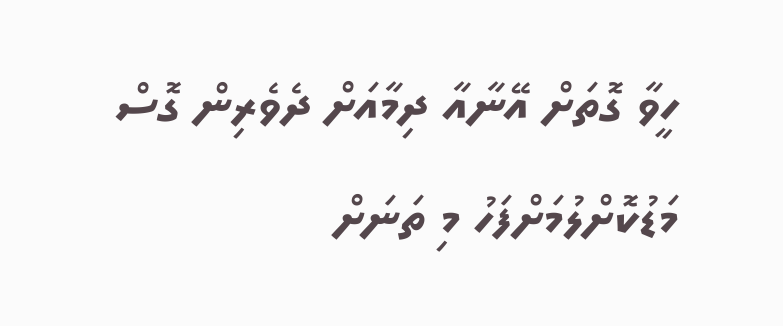ހީވާ ގޮތަށް އޭނާއާ ދިމާއަށް ދެވެރިން ގޮސް މަޑުކޮށްލުމަށްފަހު މި ތަނަށް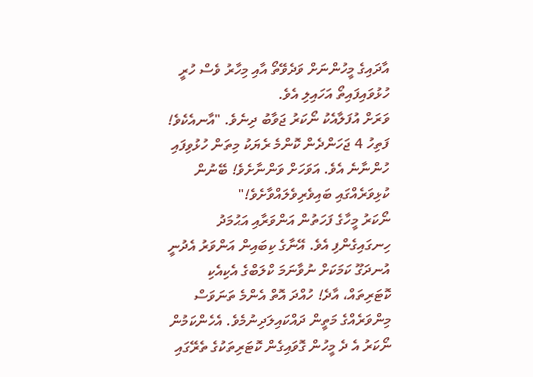އާދައިގެ މީހުންނަށް ވަދެވޭތޯ އާއި މިހާރު ވެސް ހުރީ ހުޅުވައިފައިތޯ އަހައިލި އެވެ.
ވަރަށް އުފަލާއެކު ނޯކަރު ޖަވާބު ދިނެވެ. "އާނއެކެވެ! ފަތިހު 4 ޖަހަންދެން ކޮންމެ ރެޔަކު މިތަން ހުޅުވިފައި ހުންނާނެ އެވެ. އަވަހަށް ވަންނާށެވެ! ބޭނުން ކުޅިވަރެއްގައި ބައިވެރިވެލައްވާށެވެ!"
ނޯކަރު މީހާގެ ފަހަތުން އަންވަރާއި އަޙުމަދު ހިނގައިގެންފި އެވެ. އޭނާގެ ކިބައިން އަންވަރު އެދުނީ އުނދަގޫ ކަމަކަށް ނުވާނަމަ ކްލަބްގެ އެކިއެކި ކޮޓަރިތައް، އާދެ! ހުއްދަ އޮތް އެންމެ ތަނަވަސް މިންވަރެއްގެ މަތީން ދައްކައިލަދިނުމެވެ. އެހެންކަމުން ނޯކަރު އެ ދެ މީހުން ގޮވައިގެން ކޮޓަރިތަކުގެ ތެރޭގައި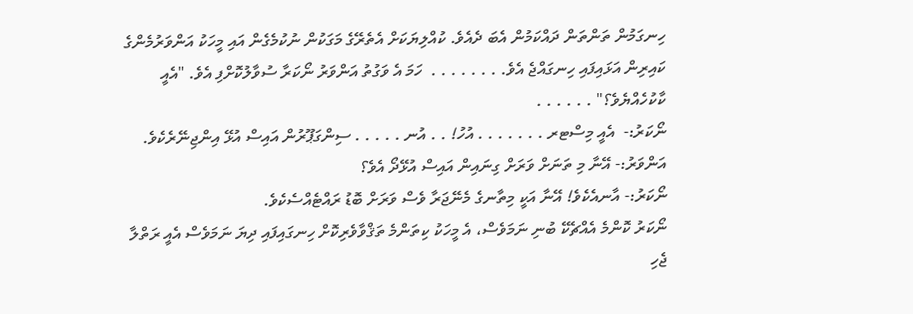ހިނގަމުން ތަންތަން ދައްކަމުން އެބަ ދެއެވެ. ކުއްލިޔަކަށް އެތެރޭގެ މަގަކުން ނުކުމެގެން އައި މީހަކު އަންވަރުމެންގެ ކައިރިން އަޅައިފައި ހިނގައްޖެ އެވެ. . . . . . . .  ހަމަ އެ ވަގުތު އަންވަރު ނޯކަރާ ސުވާލުކޮށްފި އެވެ. "އެއީ ކާކުހެއްޔެވެ؟" . . . . . .
ނޯކަރު:-  އެއީ މިސްޓރ . . . . . . . އުހު! . . އުނ . . . . . ސިންގަޕޫރުން އައިސް އުޅޭ އިންޖިނޭރެކެވެ.
އަންވަރު:- އޭނާ މި ތަނަށް ވަރަށް ގިނައިން އައިސް އުޅޭދޯ އެވެ؟
ނޯކަރު:- އާނއެކެވެ! އޭނާ އަކީ މިތާނގެ މެނޭޖަރާ ވެސް ވަރަށް ބޮޑު ރައްޓެއްސެކެވެ.
ނޯކަރު ކޮންމެ އެއްޗެކޭ ބުނި ނަމަވެސް، އެ މީހަކު ކިތަންމެ ތަޤްވާވެރިކޮށް ހިނގައިފައި ދިޔަ ނަމަވެސް އެއީ ރަތްލާ ޖެހި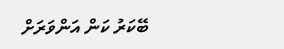ބޭކަރު ކަން އަންވަރަށް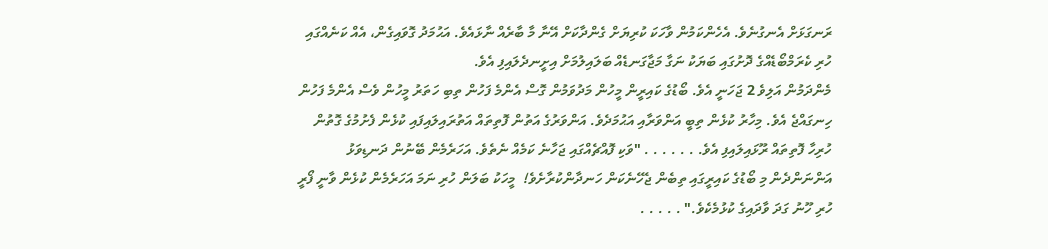ރަނގަޅަށް އެނގުނެވެ. އެހެންކަމުން ވާހަކަ ކުރިޔަށް ގެންދާކަށް އޭނާ މާ ބާރެއް ނާޅައެވެ. އަޙުމަދު ގޮވައިގެން، އެއް ކަނެއްގައި ހުރި ކެރަމްބޯޑެއްގެ ދޮށުގައި ބަޔަކު ނަގާ މަޖާގަނޑެއް ބަލައިލުމަށް އިށީނދެލައިފި އެވެ.
މެންދަމުން އަލިވެ 2 ޖަހަނީ އެވެ. ބޯޑުގެ ކައިރީން މީހުން މަދުވަމުން ގޮސް އެންމެ ފަހުން ތިބި ހަތަރު މީހުން ވެސް އެންމެ ފަހުން ހިނގައްޖެ އެވެ. މިހާރު ކުޅެން ތިބީ އަންވަރާއި އަޙުމަދެވެ. އަންވަރުގެ އަތުން ފޮތިތައް އަތުރައިލައިފައި ކުޅެން ފެށުމުގެ ގޮތުން ހުރިހާ ފޮތިތައް ރޫޅައިލައިފި އެވެ. . . . . . . "ވަކި ފޮއްޗެއްގައި ޖަހާނެ ކަމެއް ނެތެވެ. އަހަރެމެން ބޭނުން ދަނޑިވަޅު އަންނަންދެން މި ބޯޑުގެ ކައިރީގައި ތިބެން ޖެހޭނެކަން ހަނދާންކުރާށެވެ!  މީހަކު ބަލަން ހުރި ނަމަ އަހަރެމެން ކުޅެން ވާނީ ފޯރީ ހުރި ހޫނު ގަދަ ވާދައިގެ ކުޅުމެކެވެ." . . . . .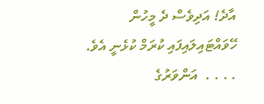އާދެ! އަދިވެސް ދެ މީހުން ހޭވައްޓައިލައިފައި ކުރަމް ކުޅެނީ އެވެ. . . . .  އަންވަރުގެ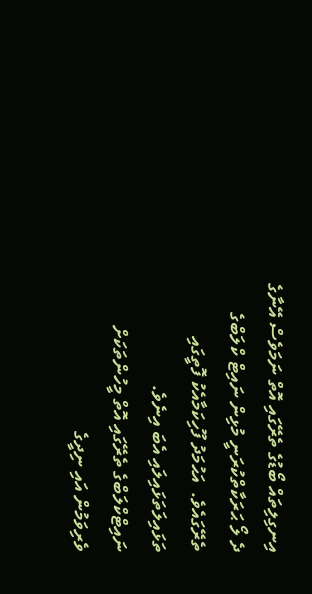އިނގިލިތައް ބޯޑުގެ ތެރޭގައި އޮތް ނަމަވެސް އޭނާގެ ދެ ލޯ ޙަރަކާތްކުރަނީ މުޅިން ނައިޓް ކްލަބްގެ ތެރޭގައެވެ.  އަޙުމަދު ފޫހިކަމާއެކު ފޮތީގައި ތަޅައިލަތަޅައިލައި އެބަ އިނެވެ.
ނައިޓްކްލަބްގެ ތެރޭގައި އޮތް މީހުންތަކަށް ވެރިވަމުން އައި ނިދީގެ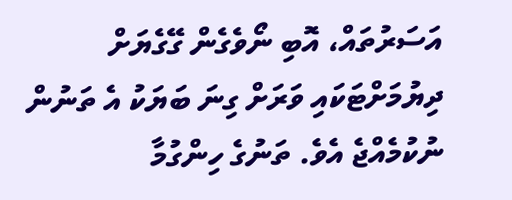އަސަރުތައް، އޮބި ނޯވެގެން ގޭގެޔަށް ދިޔުމަށްޓަކައި ވަރަށް ގިނަ ބަޔަކު އެ ތަނުން ނުކުމެއްޖެ އެވެ. ތަނުގެ ހިންގުމާ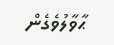ޙާވާލުވެގެން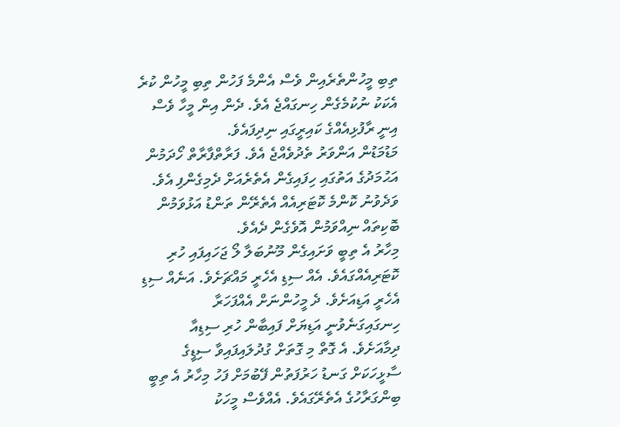ތިބި މީހުންތެރެއިން ވެސް އެންމެ ފަހުން ތިބި މީހުން ކުރެ އެކަކު ނުކުމެގެން ހިނގައްޖެ އެވެ. ދެން އިން މީހާ ވެސް އިނީ ރާފުޅިއެއްގެ ކައިރީގައި ނިދިފައެވެ.
މަޑުމަޑުން އަންވަރު ތެދުވެއްޖެ އެވެ. ފަރާތްފާރާތް ހޯދަމުން އަޙުމަދުގެ އަތުގައި ހިފައިގެން އެތެރެއަށް ދެމިގެންފި އެވެ. ވަދެވުނު ކޮންމެ ކޮޓަރިއެއް އެތެރޭން ތަންޑު އަޅުވަމުން ބޮކިތައް ނިއްވަމުން އޮވެގެން ދެއެވެ.
މިހާރު އެ ތިބީ ވަށައިގެން މޫނުބަލާ ލޯ ޖަހައިފައި ހުރި ކޮޓަރިއެއްގައެވެ. އެއް ސިޑި އެހެރީ މައްޗަށެވެ. އަނެއް ސިޑި އެހެރީ އަޑިއަށެވެ. ދެ މީހުންނަށް އެއްފަހަރާ ހިނގައިގަނެވުނީ އަޑިޔަށް ފައިބާން ހުރި ސިޑިއާ ދިމާއަށެވެ. އެ ގޮތް މި ގޮތަށް ގުދުލައިފައިވާ ސިޑީގެ ސާޅީހަކަށް ގަނޑު ހަރުފަތުން ފޭބުމަށް ފަހު މިހާރު އެ ތިބީ ބިންގަރާހުގެ އެތެރޭގައެވެ. އެއްވެސް މީހަކު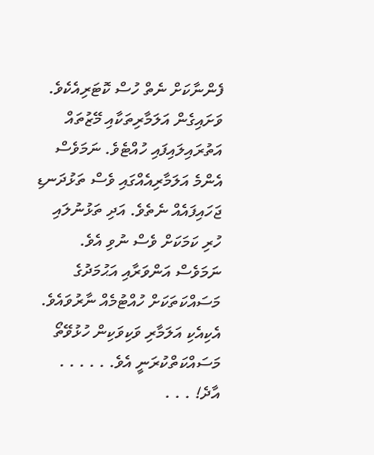ފެންނާކަށް ނެތް ހުސް ކޮޓަރިއެކެވެ. ވަށައިގެން އަލަމާރިތަކާއި މޭޒުތައް އަތުރައިލައިފައި ހުއްޓެވެ. ނަމަވެސް އެންމެ އަލަމާރިއެއްގައި ވެސް ތަޅުދަނޑި ޖަހައިފައެއް ނެތެވެ. އަދި ތަޅުނުލައި ހުރި ކަމަކަށް ވެސް ނުވި އެވެ.  ނަމަވެސް އަންވަރާއި އަޙުމަދުގެ މަސައްކަތަކަށް ހުއްޓުމެއް ނާރުވައެވެ. އެކިއެކި އަލަމާރި ވަކިވަކިން ހުޅުވޭތޯ މަސައްކަތްކުރަނީ އެވެ. . . . . .
އާދެ! . . .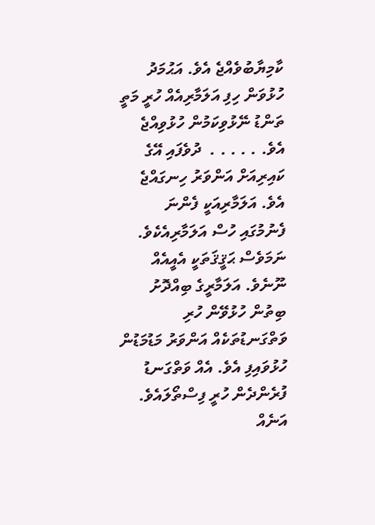ކާމިޔާބުވެއްޖެ އެވެ. އަޙުމަދު ހުޅުވަން ހިފި އަލަމާރިއެއް ހުރީ މަތީ ތަންޑު ނޭޅުވިކަމުން ހުޅުވިއްޖެ އެވެ. . . . . .  ދުވެފައި އޭގެ ކައިރިއަށް އަންވަރު ހިނގައްޖެ އެވެ. އަލަމާރިއަކީ ފެންނަ ފެނުމުގައި ހުސް އަލަމާރިއެކެވެ. ނަމަވެސް ޙަޤީޤަތަކީ އެއީއެއް ނޫނެވެ. އަލަމާރީގެ ބިއްދޮށު ބިތުން ހުޅުވޭން ހުރި ވަތްގަނޑުތަކެއް އަންވަރު މަޑުމަޑުން ހުޅުވައިފި އެވެ. އެއް ވަތްގަނޑު ފުރެންދެން ހުރީ ފިސްތޯލައެވެ. އަނެއް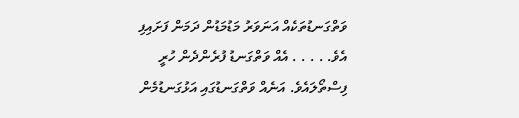ވަތްގަނޑުތަކެއް އަނަވަރު މަޑުމަޑުން ދަމަން ފަށައިފި އެވެ. . . . . އެއް ވަތްގަނޑު ފުރެންދެން ހުރީ ފިސްތޯލައެވެ. އަނެއް ވަތްގަނޑުގައި އަޅުގަނޑުމެން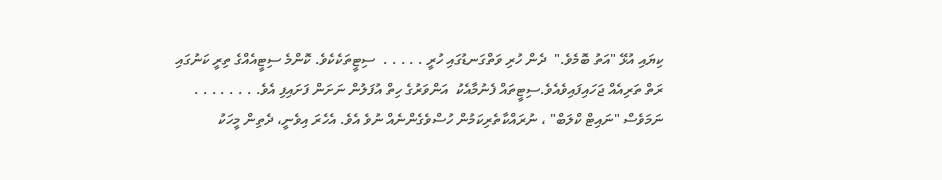ކިޔައި އުޅޭ "އަތު ބޮމެވެ."  ދެން ހުރި ވަތްގަނޑުގައި ހުރީ . . . . .  ސިޓީތަކެކެވެ. ކޮންމެ ސިޓީއެއްގެ ތިރީ ކަނުގައި ރަތް ތަރިއެއް ޖަހައިފައިވެއެވެ.ސިޓީތައް ފެނުމާއެކު  އަންވަރުގެ ހިތް އުފަލުން ނަށަން ފަށައިފި އެވެ. . . . . . . . ނަމަވެސް "ނައިޓް ކްލަބް" ، ނުރައްކާތެރިކަމުން ހުސްވެގެންނެއް ނުވެ އެވެ. އެހެރަ އިވެނީ، ދެތިން މީހަކު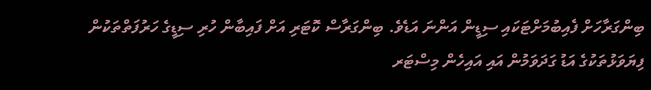ބިންގަރާހަށް ފެއިބުމަށްޓަކައި ސިޑީން އަންނަ އަޑެވެ. ބިންގަރާސް ކޮޓަރި އަށް ފައިބާން ހުރި ސިޑީގެ ހަރުފަތްތަކުން ފިޔަވަޅުތަކުގެ އަޑު ގަދަވަމުން އައި އައިހެން މިސްޓަރ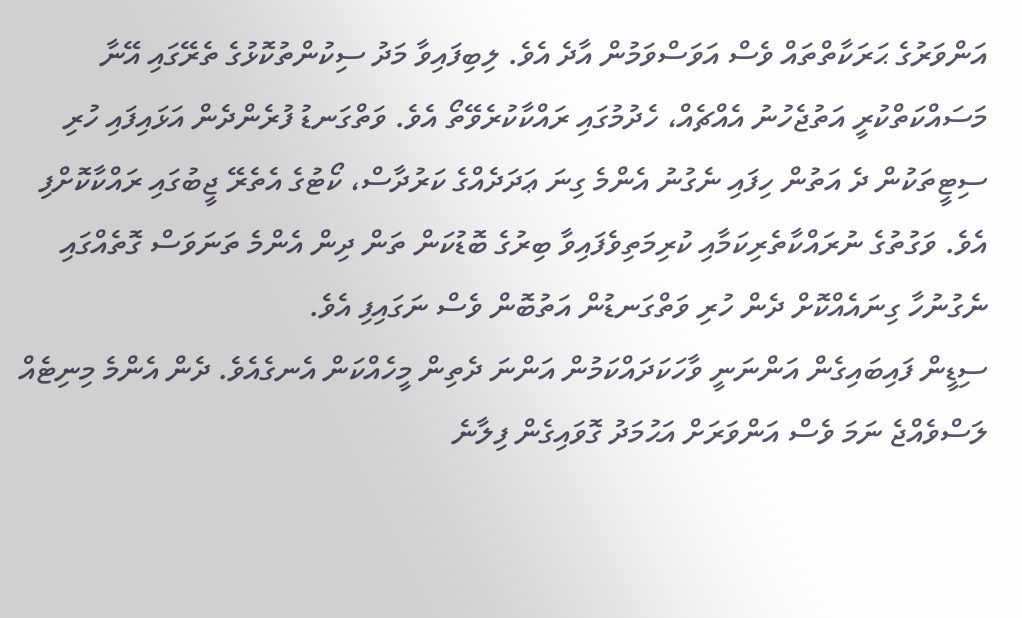އަންވަރުގެ ޙަރަކާތްތައް ވެސް އަވަސްވަމުން އާދެ އެވެ. ލިބިފައިވާ މަދު ސިކުންތުކޮޅުގެ ތެރޭގައި އޭނާ މަސައްކަތްކުރީ އަތުޖެހުނު އެއްޗެއް، ހެދުމުގައި ރައްކާކުރެވޭތޯ އެވެ. ވަތްގަނޑު ފުރެންދެން އަޅައިފައި ހުރި ސިޓީތަކުން ދެ އަތުން ހިފައި ނެގުނު އެންމެ ގިނަ ޢަދަދެއްގެ ކަރުދާސް، ކޯޓުގެ އެތެރޭ ޖީބުގައި ރައްކާކޮށްފި އެވެ. ވަގުތުގެ ނުރައްކާތެރިކަމާއި ކުރިމަތިވެފައިވާ ބިރުގެ ބޮޑުކަން ތަން ދިން އެންމެ ތަނަވަސް ގޮތެއްގައި ނެގުނުހާ ގިނައެއްކޮށް ދެން ހުރި ވަތްގަނޑުން އަތުބޮން ވެސް ނަގައިފި އެވެ.
ސިޑީން ފައިބައިގެން އަންނަނީ ވާހަކަދައްކަމުން އަންނަ ދެތިން މީހެއްކަން އެނގެއެވެ. ދެން އެންމެ މިނިޓެއް ލަސްވެއްޖެ ނަމަ ވެސް އަންވަރަށް އަޙުމަދު ގޮވައިގެން ފިލާނެ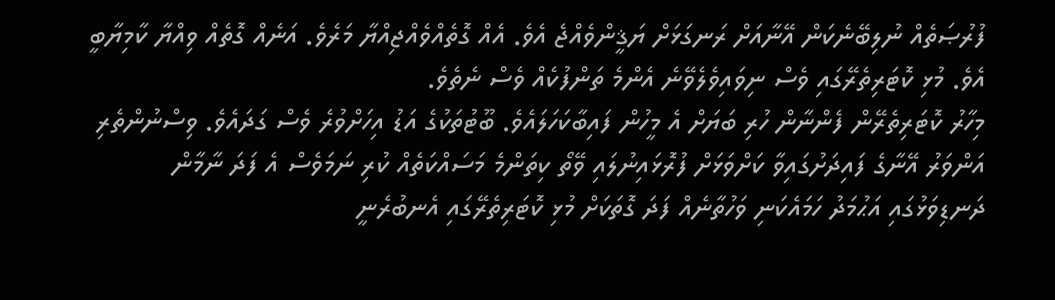ފުރުޞަތެއް ނުލިބޭނެކަން އޭނާއަށް ރަނގަޅަށް ޔަޤީންވެއްޖެ އެވެ. އެއް ގޮތެއްވެއްޖިއްޔާ މަރެވެ. އަނެއް ގޮތެއް ވިއްޔާ ކާމިޔާބީ އެވެ. މުޅި ކޮޓަރިތެރޭގައި ވެސް ނިވައިވެލެވޭނެ އެންމެ ތަންފުކެއް ވެސް ނެތެވެ.
މިހާރު ކޮޓަރިތެރޭން ފެންނާން ހުރި ބަޔަށް އެ މީހުން ފައިބާކަހަލައެވެ. ބޫޓުތަކުގެ އަޑު އިހަށްވުރެ ވެސް ގަދައެވެ. ވިސްނުންތެރި އަންވަރު އޭނާގެ ފައިދަށުގައިވާ ކަށްވަޅަށް ފުރޮޅައިނުލައި ވޭތޯ ކިތަންމެ މަސައްކަތެއް ކުރި ނަމަވެސް އެ ފަދަ ނާމާން ދަނޑިވަޅުގައި އަޙުމަދު ހަމައެކަނި ވަހުތާނެއް ފަދަ ގޮތަކަށް މުޅި ކޮޓަރިތެރޭގައި އެނބުރެނީ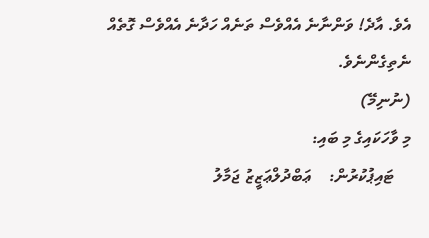އެވެ. އާދެ! ވަންނާނެ އެއްވެސް ތަނެއް ހަދާނެ އެއްވެސް ގޮތެއް ނެތިގެންނެވެ.
(ނުނިމޭ)
މި ވާހަކައިގެ މި ބައި:
    ޓައިޕުކުރުން:    ޢަބްދުލްޢަޒީޒު ޖަމާލު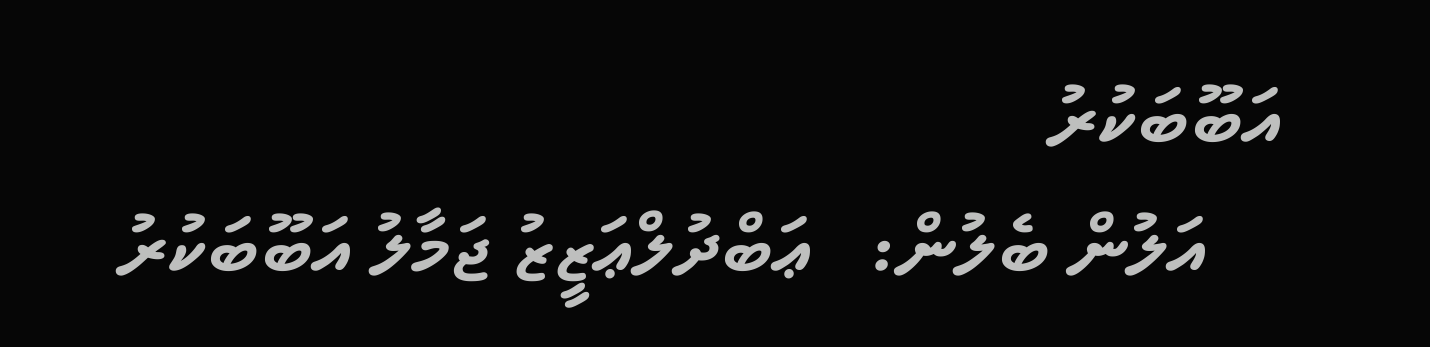އަބޫބަކުރު
    އަލުން ބެލުން:   ޢަބްދުލްޢަޒީޒު ޖަމާލު އަބޫބަކުރު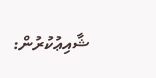ޝާއިޢުކުރުން: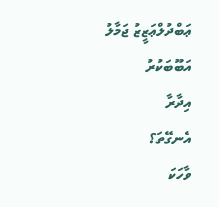ޢަބްދުލްޢަޒީޒު ޖަމާލު އަބޫބަކުރު
އިދާރާ
އެނގޭތަ؟
ވާހަކަ